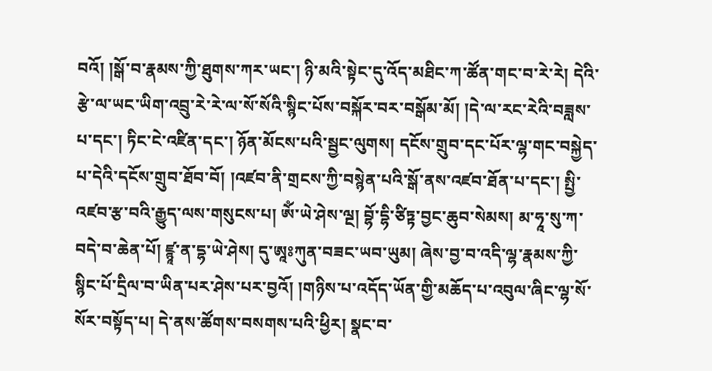བའོ། །སྒོ་བ་རྣམས་ཀྱི་ཐུགས་ཀར་ཡང་། ཉི་མའི་སྟེང་དུ་འོད་མཐིང་ཀ་ཚོན་གང་བ་རེ་རེ། དེའི་རྩེ་ལ་ཡང་ཡིག་འབྲུ་རེ་རེ་ལ་སོ་སོའི་སྙིང་པོས་བསྐོར་བར་བསྒོམ་མོ། །དེ་ལ་རང་རེའི་བཟླས་པ་དང་། ཏིང་ངེ་འཛིན་དང་། ཉོན་མོངས་པའི་སྦྱང་ལུགས། དངོས་གྲུབ་དང་པོར་ལྷ་གང་བསྐྱེད་པ་དེའི་དངོས་གྲུབ་ཐོབ་བོ། །འཛབ་ནི་གྲངས་ཀྱི་བསྙེན་པའི་སྒོ་ནས་འཛབ་ཐོན་པ་དང་། སྤྱི་འཛབ་རྩ་བའི་རྒྱུད་ལས་གསུངས་པ། ༀ་ཡེ་ཤེས་ལྔ། བྷོ་དྷི་ཙིཏྟ་བྱང་ཆུབ་སེམས། མ་ཧཱ་སུ་ཀ་བདེ་བ་ཆེན་པོ། ཛྙཱ་ན་དྷ་ཡེ་ཤེས། དུ་ཨཱཿཀུན་བཟང་ཡབ་ཡུམ། ཞེས་བྱ་བ་འདི་ལྷ་རྣམས་ཀྱི་སྙིང་པོ་དྲིལ་བ་ཡིན་པར་ཤེས་པར་བྱའོ། །གཉིས་པ་འདོད་ཡོན་གྱི་མཆོད་པ་འབུལ་ཞིང་ལྷ་སོ་སོར་བསྟོད་པ། དེ་ནས་ཚོགས་བསགས་པའི་ཕྱིར། སྣང་བ་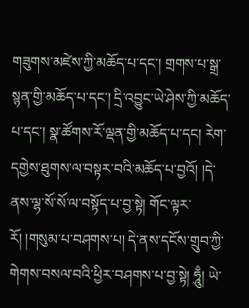གཟུགས་མཛེས་ཀྱི་མཆོད་པ་དང་། གྲགས་པ་སྒྲ་སྙན་གྱི་མཆོད་པ་དང་། དྲི་འབྱུང་ཡེ་ཤེས་ཀྱི་མཆོད་པ་དང་། སྣ་ཚོགས་རོ་ལྡན་གྱི་མཆོད་པ་དང། རེག་དགྱེས་ཐུགས་ལ་བསྟར་བའི་མཆོད་པ་བྱའོ། །དེ་ནས་ལྷ་སོ་སོ་ལ་བསྟོད་པ་བྱ་སྟེ། གོང་ལྟར་རོ། །གསུམ་པ་བཤགས་པ། དེ་ནས་དངོས་གྲུབ་ཀྱི་གེགས་བསལ་བའི་ཕྱིར་བཤགས་པ་བྱ་སྟེ། ཧཱུྃ། ཡེ་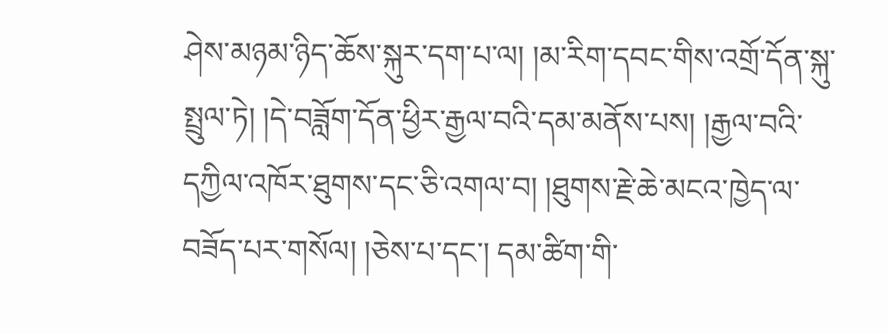ཤེས་མཉམ་ཉིད་ཆོས་སྐུར་དག་པ་ལ། །མ་རིག་དབང་གིས་འགྲོ་དོན་སྐུ་སྤྲུལ་ཏེ། །དེ་བཟློག་དོན་ཕྱིར་རྒྱལ་བའི་དམ་མནོས་པས། །རྒྱལ་བའི་དཀྱིལ་འཁོར་ཐུགས་དང་ཅི་འགལ་བ། །ཐུགས་རྗེ་ཆེ་མངའ་ཁྱེད་ལ་བཟོད་པར་གསོལ། །ཅེས་པ་དང་། དམ་ཚིག་གི་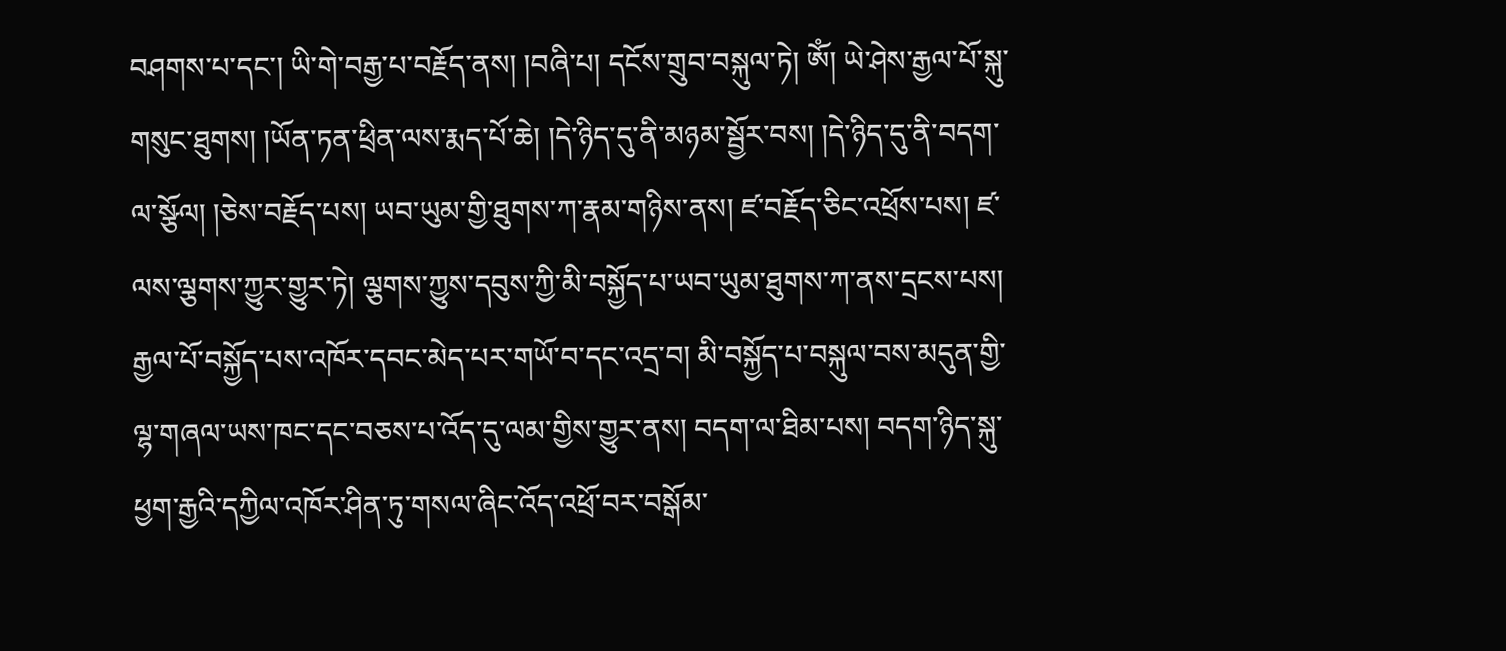བཤགས་པ་དང་། ཡི་གེ་བརྒྱ་པ་བརྗོད་ནས། །བཞི་པ། དངོས་གྲུབ་བསྐུལ་ཏེ། ༀ། ཡེ་ཤེས་རྒྱལ་པོ་སྐུ་གསུང་ཐུགས། །ཡོན་ཏན་ཕྲིན་ལས་རྨད་པོ་ཆེ། །དེ་ཉིད་དུ་ནི་མཉམ་སྦྱོར་བས། །དེ་ཉིད་དུ་ནི་བདག་ལ་སྩོལ། །ཅེས་བརྗོད་པས། ཡབ་ཡུམ་གྱི་ཐུགས་ཀ་རྣམ་གཉིས་ནས། ཛ་བརྗོད་ཅིང་འཕྲོས་པས། ཛ་ལས་ལྕགས་ཀྱུར་གྱུར་ཏེ། ལྕགས་ཀྱུས་དབུས་ཀྱི་མི་བསྐྱོད་པ་ཡབ་ཡུམ་ཐུགས་ཀ་ནས་དྲངས་པས། རྒྱལ་པོ་བསྐྱོད་པས་འཁོར་དབང་མེད་པར་གཡོ་བ་དང་འདྲ་བ། མི་བསྐྱོད་པ་བསྐུལ་བས་མདུན་གྱི་ལྷ་གཞལ་ཡས་ཁང་དང་བཅས་པ་འོད་དུ་ལམ་གྱིས་གྱུར་ནས། བདག་ལ་ཐིམ་པས། བདག་ཉིད་སྐུ་ཕྱག་རྒྱའི་དཀྱིལ་འཁོར་ཤིན་ཏུ་གསལ་ཞིང་འོད་འཕྲོ་བར་བསྒོམ་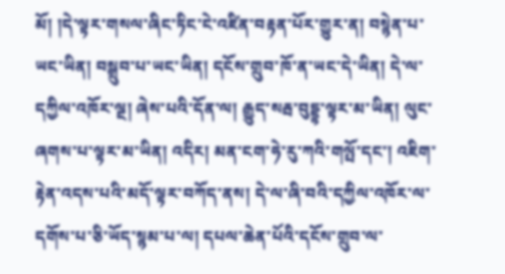མོ། །དེ་ལྟར་གསལ་ཞིང་ཏིང་ངེ་འཛིན་བརྟན་པོར་གྱུར་ན། བསྙེན་པ་ཡང་ཡིན། བསྒྲུབ་པ་ཡང་ཡིན། དངོས་གྲུབ་ཁོ་ན་ཡང་དེ་ཡིན། དེ་ལ་དཀྱིལ་འཁོར་ལྔ། ཞེས་པའི་དོན་ལ། རྒྱུད་སརྦ་བུདྡྷ་ལྟར་མ་ཡིན། ལུང་ཞགས་པ་ལྟར་མ་ཡིན། འདིར། མན་ངག་ཧེ་རུ་ཀའི་གལྤོ་དང་། འཇིག་རྟེན་འདས་པའི་མདོ་ལྟར་བཀོད་ནས། དེ་ལ་ཞི་བའི་དཀྱིལ་འཁོར་ལ་དགོས་པ་ཅི་ཡོད་སྙམ་པ་ལ། དཔལ་ཆེན་པོའི་དངོས་གྲུབ་ལ་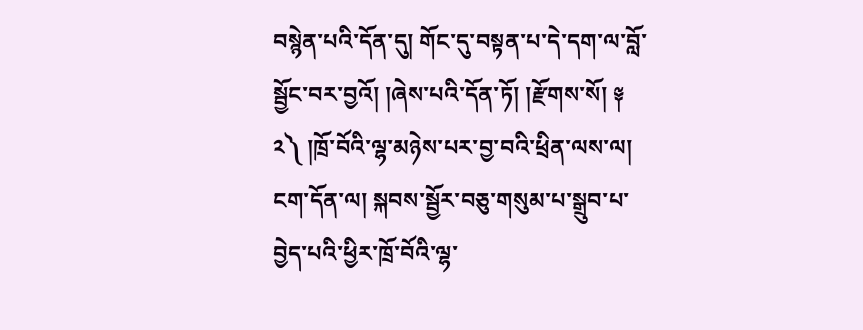བསྙེན་པའི་དོན་དུ། གོང་དུ་བསྟན་པ་དེ་དག་ལ་བློ་སྦྱོང་བར་བྱའོ། །ཞེས་པའི་དོན་ཏོ། །རྫོགས་སོ། ༈ ༢༽ །ཁྲོ་བོའི་ལྷ་མཉེས་པར་བྱ་བའི་ཕྲིན་ལས་ལ། ངག་དོན་ལ། སྐབས་སྦྱོར་བཅུ་གསུམ་པ་སྒྲུབ་པ་བྱེད་པའི་ཕྱིར་ཁྲོ་བོའི་ལྷ་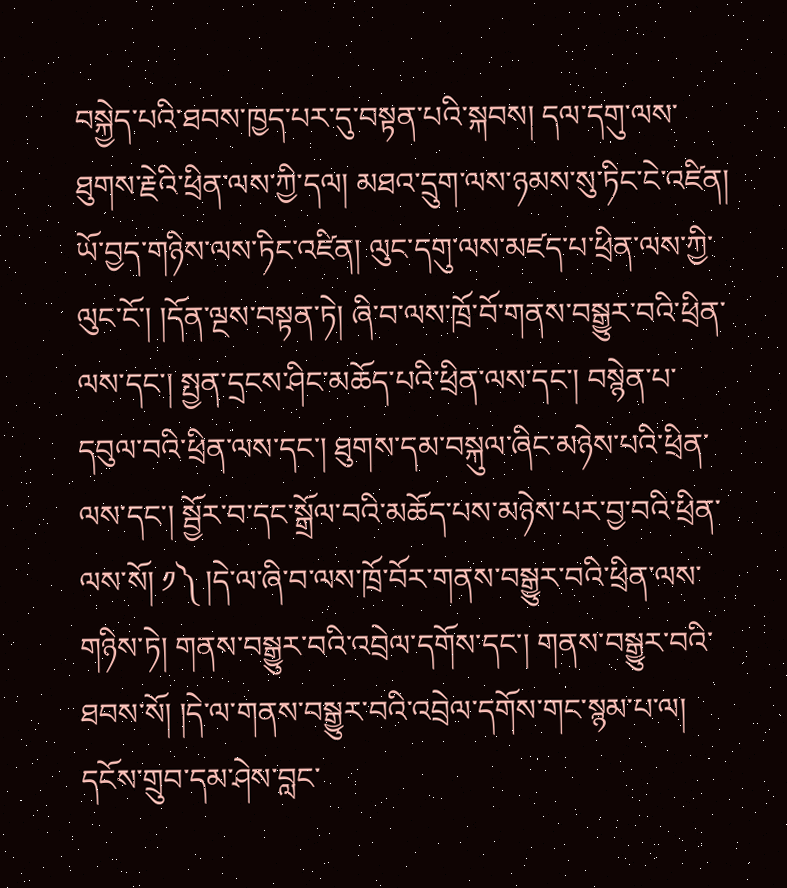བསྐྱེད་པའི་ཐབས་ཁྱད་པར་དུ་བསྟན་པའི་སྐབས། དལ་དགུ་ལས་ཐུགས་རྗེའི་ཕྲིན་ལས་ཀྱི་དལ། མཐའ་དྲུག་ལས་ཉམས་སུ་ཏིང་ངེ་འཛིན། ཡོ་བྱད་གཉིས་ལས་ཏིང་འཛིན། ལུང་དགུ་ལས་མཛད་པ་ཕྲིན་ལས་ཀྱི་ལུང་ངོ་། །དོན་ལྔས་བསྟན་ཏེ། ཞི་བ་ལས་ཁྲོ་བོ་གནས་བསྒྱུར་བའི་ཕྲིན་ལས་དང་། སྤྱན་དྲངས་ཤིང་མཆོད་པའི་ཕྲིན་ལས་དང་། བསྙེན་པ་དབུལ་བའི་ཕྲིན་ལས་དང་། ཐུགས་དམ་བསྐུལ་ཞིང་མཉེས་པའི་ཕྲིན་ལས་དང་། སྦྱོར་བ་དང་སྒྲོལ་བའི་མཆོད་པས་མཉེས་པར་བྱ་བའི་ཕྲིན་ལས་སོ། ༡༽ །དེ་ལ་ཞི་བ་ལས་ཁྲོ་བོར་གནས་བསྒྱུར་བའི་ཕྲིན་ལས་གཉིས་ཏེ། གནས་བསྒྱུར་བའི་འབྲེལ་དགོས་དང་། གནས་བསྒྱུར་བའི་ཐབས་སོ། །དེ་ལ་གནས་བསྒྱུར་བའི་འབྲེལ་དགོས་གང་སྙམ་པ་ལ། དངོས་གྲུབ་དམ་ཤེས་བླང་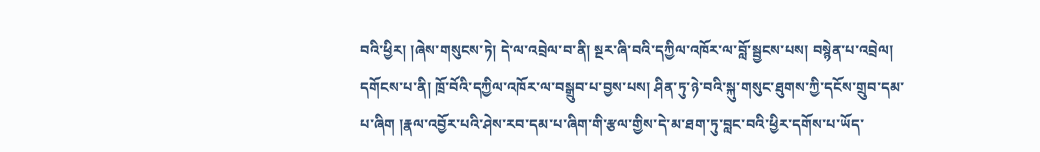བའི་ཕྱིར། །ཞེས་གསུངས་ཏེ། དེ་ལ་འབྲེལ་བ་ནི། སྔར་ཞི་བའི་དཀྱིལ་འཁོར་ལ་བློ་སྦྱངས་པས། བསྙེན་པ་འབྲེལ། དགོངས་པ་ནི། ཁྲོ་བོའི་དཀྱིལ་འཁོར་ལ་བསྒྲུབ་པ་བྱས་པས། ཤིན་ཏུ་ཉེ་བའི་སྐུ་གསུང་ཐུགས་ཀྱི་དངོས་གྲུབ་དམ་པ་ཞིག །རྣལ་འབྱོར་པའི་ཤེས་རབ་དམ་པ་ཞིག་གི་རྩལ་གྱིས་དེ་མ་ཐག་ཏུ་བླང་བའི་ཕྱིར་དགོས་པ་ཡོད་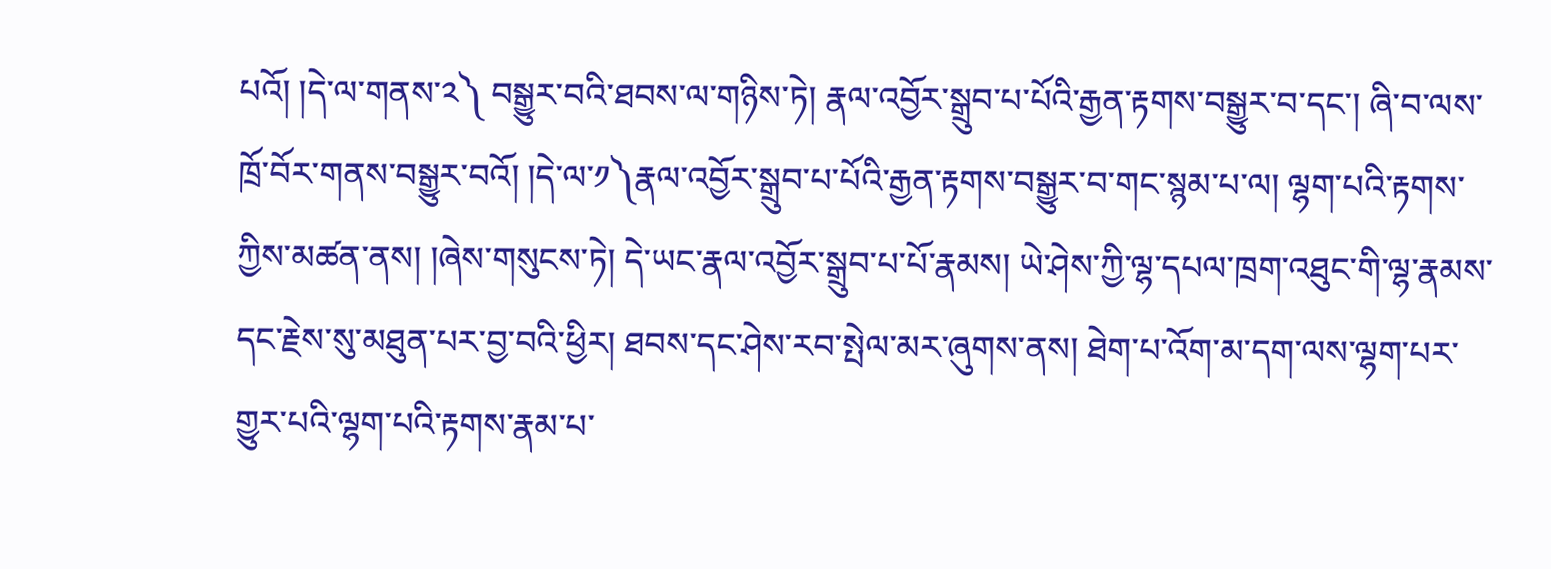པའོ། །དེ་ལ་གནས་༢༽ བསྒྱུར་བའི་ཐབས་ལ་གཉིས་ཏེ། རྣལ་འབྱོར་སྒྲུབ་པ་པོའི་རྒྱན་རྟགས་བསྒྱུར་བ་དང་། ཞི་བ་ལས་ཁྲོ་བོར་གནས་བསྒྱུར་བའོ། །དེ་ལ་༡༽རྣལ་འབྱོར་སྒྲུབ་པ་པོའི་རྒྱན་རྟགས་བསྒྱུར་བ་གང་སྙམ་པ་ལ། ལྷག་པའི་རྟགས་ཀྱིས་མཚན་ནས། །ཞེས་གསུངས་ཏེ། དེ་ཡང་རྣལ་འབྱོར་སྒྲུབ་པ་པོ་རྣམས། ཡེ་ཤེས་ཀྱི་ལྷ་དཔལ་ཁྲག་འཐུང་གི་ལྷ་རྣམས་དང་རྗེས་སུ་མཐུན་པར་བྱ་བའི་ཕྱིར། ཐབས་དང་ཤེས་རབ་སྤེལ་མར་ཞུགས་ནས། ཐེག་པ་འོག་མ་དག་ལས་ལྷག་པར་གྱུར་པའི་ལྷག་པའི་རྟགས་རྣམ་པ་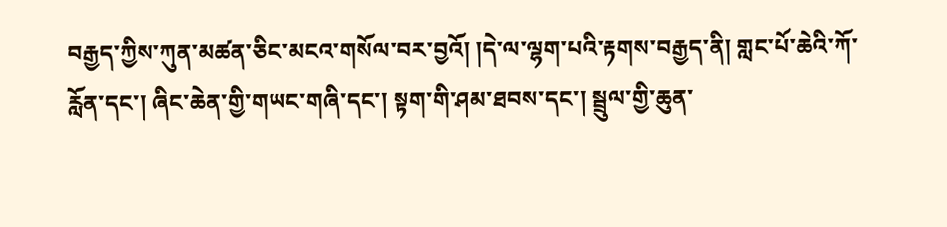བརྒྱད་ཀྱིས་ཀུན་མཚན་ཅིང་མངའ་གསོལ་བར་བྱའོ། །དེ་ལ་ལྷག་པའི་རྟགས་བརྒྱད་ནི། གླང་པོ་ཆེའི་ཀོ་རློན་དང་། ཞིང་ཆེན་གྱི་གཡང་གཞི་དང་། སྟག་གི་ཤམ་ཐབས་དང་། སྦྲུལ་གྱི་ཆུན་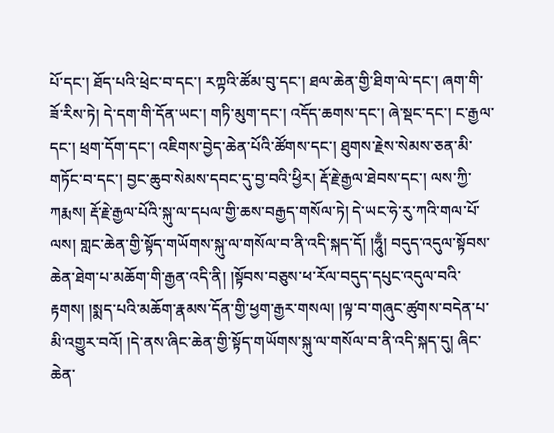པོ་དང་། ཐོད་པའི་ཕྲེང་བ་དང་། རཀྟའི་ཚོམ་བུ་དང་། ཐལ་ཆེན་གྱི་ཐིག་ལེ་དང་། ཞག་གི་ཟོ་རིས་ཏེ། དེ་དག་གི་དོན་ཡང་། གཏི་མུག་དང་། འདོད་ཆགས་དང་། ཞེ་སྡང་དང་། ང་རྒྱལ་དང་། ཕྲག་དོག་དང་། འཇིགས་བྱེད་ཆེན་པོའི་ཚོགས་དང་། ཐུགས་རྗེས་སེམས་ཅན་མི་གཏོང་བ་དང་། བྱང་ཆུབ་སེམས་དབང་དུ་བྱ་བའི་ཕྱིར། རྡོ་རྗེ་རྒྱལ་ཐེབས་དང་། ལས་ཀྱི་ཀརྨས། རྡོ་རྗེ་རྒྱལ་པོའི་སྐུ་ལ་དཔལ་གྱི་ཆས་བརྒྱད་གསོལ་ཏེ། དེ་ཡང་ཧེ་རུ་ཀའི་གལ་པོ་ལས། གླང་ཆེན་གྱི་སྟོད་གཡོགས་སྐུ་ལ་གསོལ་བ་ནི་འདི་སྐད་དོ། །ཧཱུྃ། བདུད་འདུལ་སྟོབས་ཆེན་ཐེག་པ་མཆོག་གི་རྒྱན་འདི་ནི། །སྟོབས་བཅུས་ཕ་རོལ་བདུད་དཔུང་འདུལ་བའི་རྟགས། །སྨད་པའི་མཆོག་རྣམས་དོན་གྱི་ཕྱག་རྒྱར་གསལ། །ལྟ་བ་གཞུང་ཚུགས་བདེན་པ་མི་འགྱུར་བའོ། །དེ་ནས་ཞིང་ཆེན་གྱི་སྟོད་གཡོགས་སྐུ་ལ་གསོལ་བ་ནི་འདི་སྐད་དུ། ཞིང་ཆེན་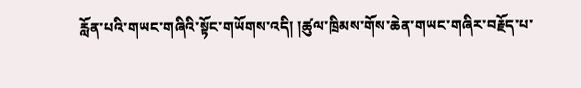རློན་པའི་གཡང་གཞིའི་སྟོང་གཡོགས་འདི། །ཚུལ་ཁྲིམས་གོས་ཆེན་གཡང་གཞིར་བརྗོད་པ་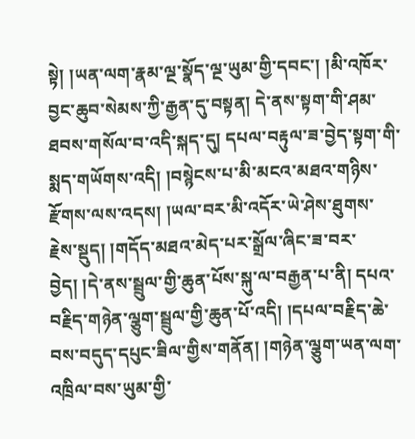སྟེ། །ཡན་ལག་རྣམ་ལྔ་སྣོད་ལྔ་ཡུམ་གྱི་དབང་། །མི་འཁོར་བྱང་ཆུབ་སེམས་ཀྱི་རྒྱན་དུ་བསྟན། དེ་ནས་སྟག་གི་ཤམ་ཐབས་གསོལ་བ་འདི་སྐད་དུ། དཔལ་བརྟུལ་ཟ་བྱེད་སྟག་གི་སྨད་གཡོགས་འདི། །བསྙེངས་པ་མི་མངའ་མཐའ་གཉིས་རྫོགས་ལས་འདས། །ཡལ་བར་མི་འདོར་ཡེ་ཤེས་ཐུགས་རྗེས་སྡུད། །གདོད་མཐའ་མེད་པར་སྒྲོལ་ཞིང་ཟ་བར་བྱེད། །དེ་ནས་སྦྲུལ་གྱི་ཆུན་པོས་སྐུ་ལ་བརྒྱན་པ་ནི། དཔའ་བརྗིད་གཉེན་ལྕུག་སྦྲུལ་གྱི་ཆུན་པོ་འདི། །དཔལ་བརྗིད་ཆེ་བས་བདུད་དཔུང་ཟིལ་གྱིས་གནོན། །གཉེན་ལྕུག་ཡན་ལག་འཁྲིལ་བས་ཡུམ་གྱི་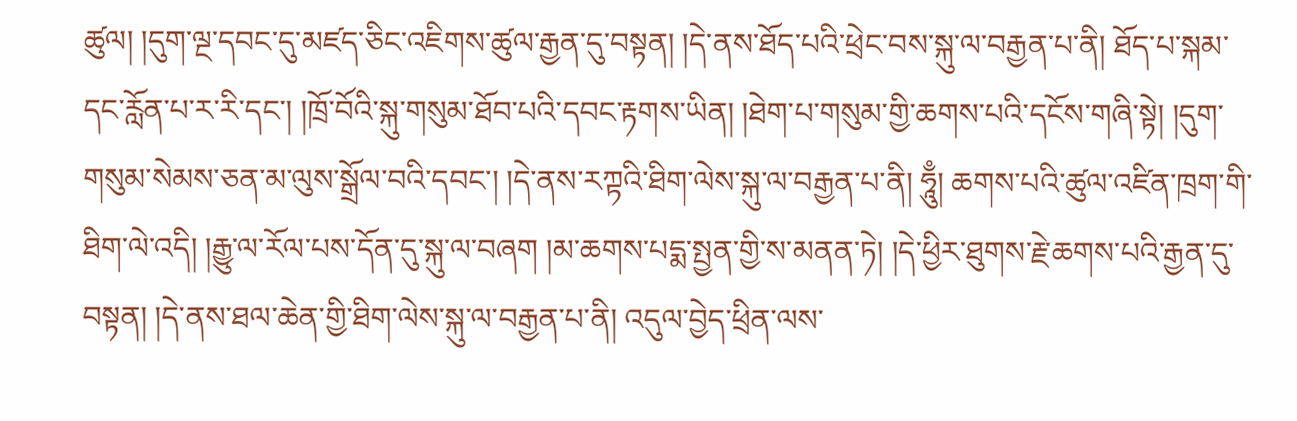ཚུལ། །དུག་ལྔ་དབང་དུ་མཛད་ཅིང་འཇིགས་ཚུལ་རྒྱན་དུ་བསྟན། །དེ་ནས་ཐོད་པའི་ཕྲེང་བས་སྐུ་ལ་བརྒྱན་པ་ནི། ཐོད་པ་སྐམ་དང་རློན་པ་ར་རི་དང་། །ཁྲོ་བོའི་སྐུ་གསུམ་ཐོབ་པའི་དབང་རྟགས་ཡིན། །ཐེག་པ་གསུམ་གྱི་ཆགས་པའི་དངོས་གཞི་སྟེ། །དུག་གསུམ་སེམས་ཅན་མ་ལུས་སྒྲོལ་བའི་དབང་། །དེ་ནས་རཀྟའི་ཐིག་ལེས་སྐུ་ལ་བརྒྱན་པ་ནི། ཧཱུྃ། ཆགས་པའི་ཚུལ་འཛིན་ཁྲག་གི་ཐིག་ལེ་འདི། །རྒྱུ་ལ་རོལ་པས་དོན་དུ་སྐུ་ལ་བཞག །མ་ཆགས་པདྨ་སྤྱན་གྱི་ས་མནན་ཏེ། །དེ་ཕྱིར་ཐུགས་རྗེ་ཆགས་པའི་རྒྱན་དུ་བསྟན། །དེ་ནས་ཐལ་ཆེན་གྱི་ཐིག་ལེས་སྐུ་ལ་བརྒྱན་པ་ནི། འདུལ་བྱེད་ཕྲིན་ལས་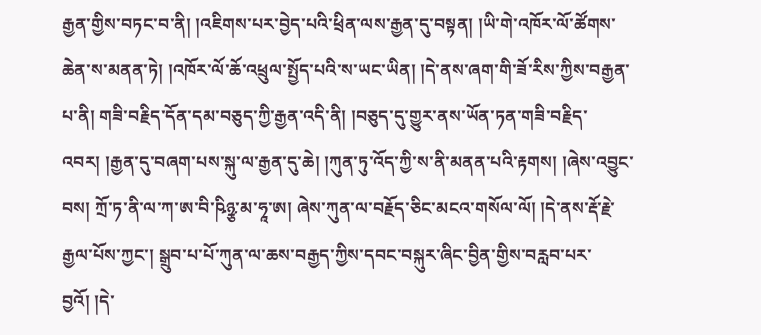རྒྱན་གྱིས་བཏང་བ་ནི། །འཇིགས་པར་བྱེད་པའི་ཕྲིན་ལས་རྒྱན་དུ་བསྟན། །ཡི་གེ་འཁོར་ལོ་ཚོགས་ཆེན་ས་མནན་ཏེ། །འཁོར་ལོ་ཆོ་འཕྲུལ་སྤྱོད་པའི་ས་ཡང་ཡིན། །དེ་ནས་ཞག་གི་ཟོ་རིས་ཀྱིས་བརྒྱན་པ་ནི། གཟི་བརྗིད་དོན་དམ་བཅུད་ཀྱི་རྒྱན་འདི་ནི། །བཅུད་དུ་གྱུར་ནས་ཡོན་ཏན་གཟི་བརྗིད་འབར། །རྒྱན་དུ་བཞག་པས་སྐུ་ལ་རྒྱན་དུ་ཆེ། །ཀུན་ཏུ་འོད་ཀྱི་ས་ནི་མནན་པའི་རྟགས། །ཞེས་འབྱུང་བས། ཀྲོ་ཏ་ནི་ལ་ཀ་ཨ་བི་ཥིཉྩ་མ་ཧཱ་ཨ། ཞེས་ཀུན་ལ་བརྗོད་ཅིང་མངའ་གསོལ་ལོ། །དེ་ནས་རྡོ་རྗེ་རྒྱལ་པོས་ཀྱང་། སྒྲུབ་པ་པོ་ཀུན་ལ་ཆས་བརྒྱད་ཀྱིས་དབང་བསྐུར་ཞིང་བྱིན་གྱིས་བརླབ་པར་བྱའོ། །དེ་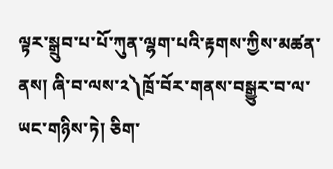ལྟར་སྒྲུབ་པ་པོ་ཀུན་ལྷག་པའི་རྟགས་ཀྱིས་མཚན་ནས། ཞི་བ་ལས་༢༽ཁྲོ་བོར་གནས་བསྒྱུར་བ་ལ་ཡང་གཉིས་ཏེ། ཅིག་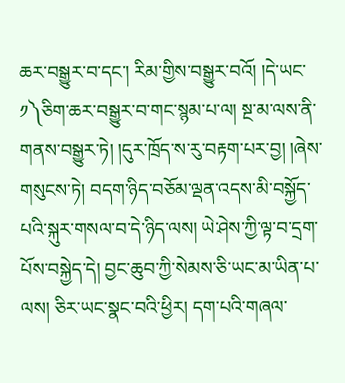ཆར་བསྒྱུར་བ་དང་། རིམ་གྱིས་བསྒྱུར་བའོ། །དེ་ཡང་༡༽ཅིག་ཆར་བསྒྱུར་བ་གང་སྙམ་པ་ལ། སྔ་མ་ལས་ནི་གནས་བསྒྱུར་ཏེ། །དུར་ཁྲོད་ས་རུ་བརྟག་པར་བྱ། །ཞེས་གསུངས་ཏེ། བདག་ཉིད་བཅོམ་ལྡན་འདས་མི་བསྐྱོད་པའི་སྐུར་གསལ་བ་དེ་ཉིད་ལས། ཡེ་ཤེས་ཀྱི་ལྟ་བ་དྲག་པོས་བསྐྱེད་དེ། བྱང་ཆུབ་ཀྱི་སེམས་ཅི་ཡང་མ་ཡིན་པ་ལས། ཅིར་ཡང་སྣང་བའི་ཕྱིར། དག་པའི་གཞལ་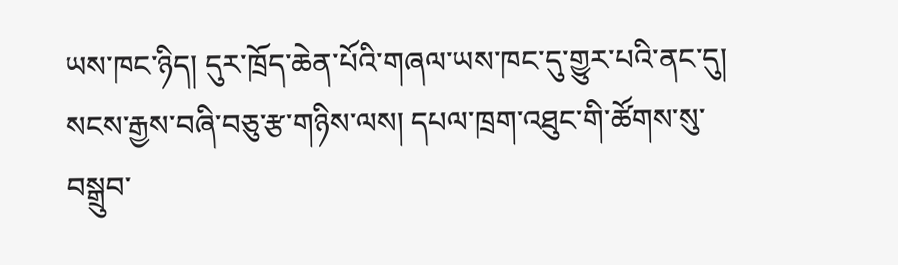ཡས་ཁང་ཉིད། དུར་ཁྲོད་ཆེན་པོའི་གཞལ་ཡས་ཁང་དུ་གྱུར་པའི་ནང་དུ། སངས་རྒྱས་བཞི་བཅུ་རྩ་གཉིས་ལས། དཔལ་ཁྲག་འཐུང་གི་ཚོགས་སུ་བསྒྲུབ་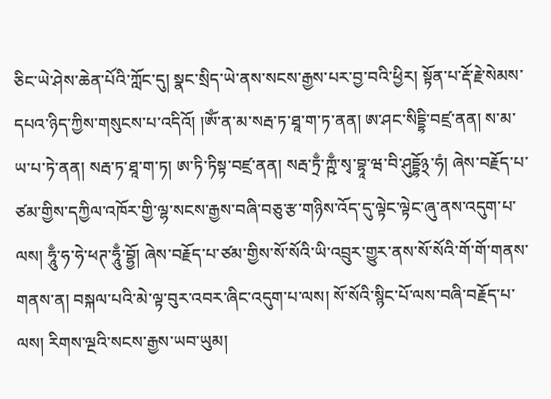ཅིང་ཡེ་ཤེས་ཆེན་པོའི་ཀློང་དུ། སྣང་སྲིད་ཡེ་ནས་སངས་རྒྱས་པར་བྱ་བའི་ཕྱིར། སྟོན་པ་རྡོ་རྗེ་སེམས་དཔའ་ཉིད་ཀྱིས་གསུངས་པ་འདིའོ། །ༀ་ན་མ་སརྦ་ཏ་ཐཱ་ག་ཏ་ནན། ཨ་ཤང་སིདྡྷི་བཛྲ་ནན། ས་མ་ཡ་པ་ཏེ་ནན། སརྦ་ཏ་ཐཱ་ག་ཏ། ཨ་ཏི་ཏིསྟ་བཛྲ་ནན། སརྦ་ཏྲྃ་ཀྵྃ་སྭ་བྷཱ་ཝ་བི་ཤུདྡྷོ྅་ཧཾ། ཞེས་བརྗོད་པ་ཙམ་གྱིས་དཀྱིལ་འཁོར་གྱི་ལྷ་སངས་རྒྱས་བཞི་བཅུ་རྩ་གཉིས་འོད་དུ་ལྟེང་ལྟེང་ཞུ་ནས་འདུག་པ་ལས། ཧཱུྃ་ཧ་ཧེ་ཕཊ་ཧཱུྃ་བྷྱོ། ཞེས་བརྗོད་པ་ཙམ་གྱིས་སོ་སོའི་ཡི་འབྲུར་གྱུར་ནས་སོ་སོའི་གོ་གོ་གནས་གནས་ན། བསྐལ་པའི་མེ་ལྟ་བུར་འབར་ཞིང་འདུག་པ་ལས། སོ་སོའི་སྙིང་པོ་ལས་བཞི་བརྗོད་པ་ལས། རིགས་ལྔའི་སངས་རྒྱས་ཡབ་ཡུམ།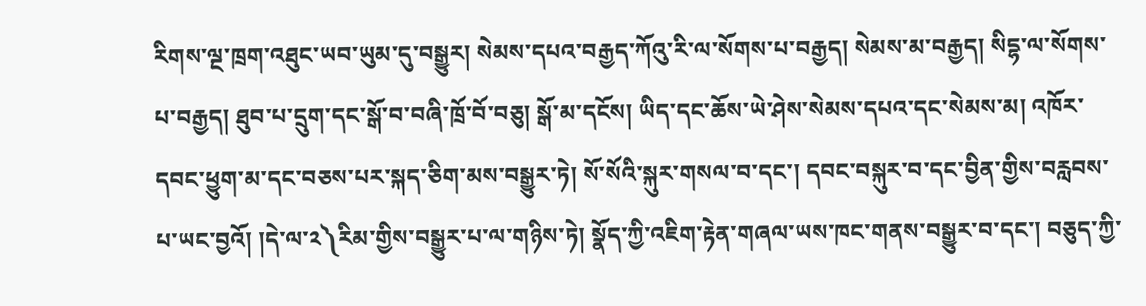རིགས་ལྔ་ཁྲག་འཐུང་ཡབ་ཡུམ་དུ་བསྒྱུར། སེམས་དཔའ་བརྒྱད་ཀོའུ་རི་ལ་སོགས་པ་བརྒྱད། སེམས་མ་བརྒྱད། སིདྷ་ལ་སོགས་པ་བརྒྱད། ཐུབ་པ་དྲུག་དང་སྒོ་བ་བཞི་ཁྲོ་བོ་བཅུ། སྒོ་མ་དངོས། ཡིད་དང་ཆོས་ཡེ་ཤེས་སེམས་དཔའ་དང་སེམས་མ། འཁོར་དབང་ཕྱུག་མ་དང་བཅས་པར་སྐད་ཅིག་མས་བསྒྱུར་ཏེ། སོ་སོའི་སྐུར་གསལ་བ་དང་། དབང་བསྐུར་བ་དང་བྱིན་གྱིས་བརླབས་པ་ཡང་བྱའོ། །དེ་ལ་༢༽རིམ་གྱིས་བསྒྱུར་པ་ལ་གཉིས་ཏེ། སྣོད་ཀྱི་འཇིག་རྟེན་གཞལ་ཡས་ཁང་གནས་བསྒྱུར་བ་དང་། བཅུད་ཀྱི་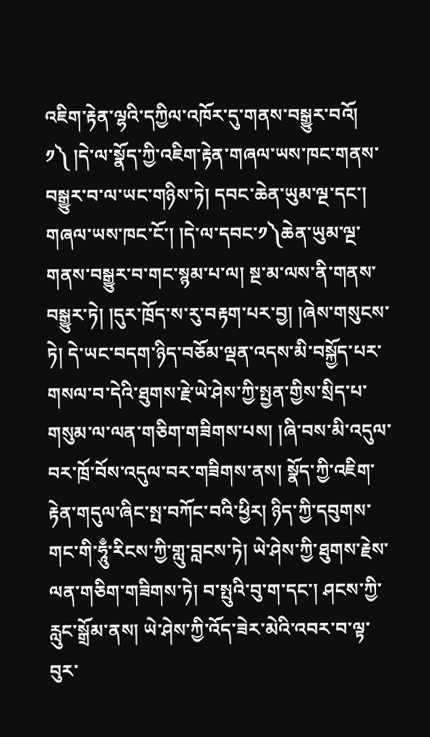འཇིག་རྟེན་ལྷའི་དཀྱིལ་འཁོར་དུ་གནས་བསྒྱུར་བའོ། ༡༽ །དེ་ལ་སྣོད་ཀྱི་འཇིག་རྟེན་གཞལ་ཡས་ཁང་གནས་བསྒྱུར་བ་ལ་ཡང་གཉིས་ཏེ། དབང་ཆེན་ཡུམ་ལྔ་དང་། གཞལ་ཡས་ཁང་ངོ་། །དེ་ལ་དབང་༡༽ཆེན་ཡུམ་ལྔ་གནས་བསྒྱུར་བ་གང་སྙམ་པ་ལ། སྔ་མ་ལས་ནི་གནས་བསྒྱུར་ཏེ། །དུར་ཁྲོད་ས་རུ་བརྟག་པར་བྱ། །ཞེས་གསུངས་ཏེ། དེ་ཡང་བདག་ཉིད་བཅོམ་ལྡན་འདས་མི་བསྐྱོད་པར་གསལ་བ་དེའི་ཐུགས་རྗེ་ཡེ་ཤེས་ཀྱི་སྤྱན་གྱིས་སྲིད་པ་གསུམ་ལ་ལན་གཅིག་གཟིགས་པས། །ཞི་བས་མི་འདུལ་བར་ཁྲོ་བོས་འདུལ་བར་གཟིགས་ནས། སྣོད་ཀྱི་འཇིག་རྟེན་གདུལ་ཞིང་སྤ་བཀོང་བའི་ཕྱིར། ཉིད་ཀྱི་དབུགས་གང་གི་ཧཱུྃ་རིངས་ཀྱི་གླུ་བླངས་ཏེ། ཡེ་ཤེས་ཀྱི་ཐུགས་རྗེས་ལན་གཅིག་གཟིགས་ཏེ། བ་སྤུའི་བུ་ག་དང་། ཤངས་ཀྱི་རླུང་སྒྲོམ་ནས། ཡེ་ཤེས་ཀྱི་འོད་ཟེར་མེའི་འབར་བ་ལྟ་བུར་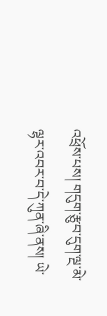འཕྲོས་པས། གདུག་རྩུབ་དུག་ལྔ་མེ་ལྷར་འབར་བ་དེ་ཀུན་ཞི་ནས། ཡེ་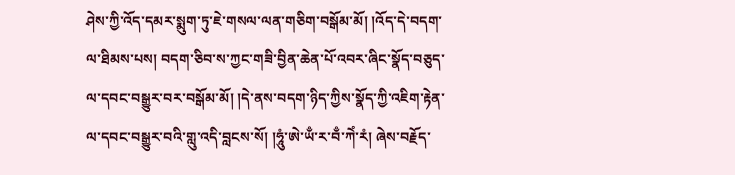ཤེས་ཀྱི་འོད་དམར་སྨུག་ཏུ་ཇེ་གསལ་ལན་གཅིག་བསྒོམ་མོ། །འོད་དེ་བདག་ལ་ཐིམས་པས། བདག་ཅིབ་ས་ཀྱང་གཟི་བྱིན་ཆེན་པོ་འབར་ཞིང་སྣོད་བཅུད་ལ་དབང་བསྒྱུར་བར་བསྒོམ་མོ། །དེ་ནས་བདག་ཉིད་ཀྱིས་སྣོད་ཀྱི་འཇིག་རྟེན་ལ་དབང་བསྒྱུར་བའི་གླུ་འདི་བླངས་སོ། །ཧཱུཾ་ཨེ་ཡྃ་ར་བྃ་ཀེཾ་རཾ། ཞེས་བརྗོད་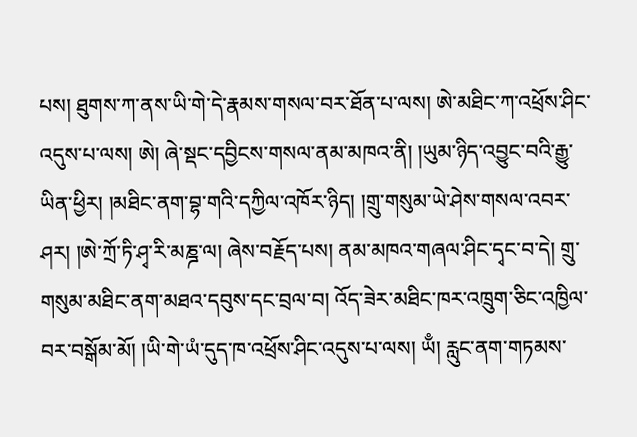པས། ཐུགས་ཀ་ནས་ཡི་གེ་དེ་རྣམས་གསལ་བར་ཐོན་པ་ལས། ཨེ་མཐིང་ཀ་འཕྲོས་ཤིང་འདུས་པ་ལས། ཨེ། ཞེ་སྡང་དབྱིངས་གསལ་ནམ་མཁའ་ནི། །ཡུམ་ཉིད་འབྱུང་བའི་རྒྱུ་ཡིན་ཕྱིར། །མཐིང་ནག་བྷ་གའི་དཀྱིལ་འཁོར་ཉིད། །གྲུ་གསུམ་ཡེ་ཤེས་གསལ་འབར་ཤར། །ཨེ་ཀྲོ་ཏི་ཤྭ་རི་མཎྜ་ལ། ཞེས་བརྗོད་པས། ནམ་མཁའ་གཞལ་ཤིང་དྭང་བ་དེ། གྲུ་གསུམ་མཐིང་ནག་མཐའ་དབུས་དང་བྲལ་བ། འོད་ཟེར་མཐིང་ཁར་འཁྲུག་ཅིང་འཁྱིལ་བར་བསྒོམ་མོ། །ཡི་གེ་ཡཾ་དུད་ཁ་འཕྲོས་ཤིང་འདུས་པ་ལས། ཡྃ། རླུང་ནག་གཏམས་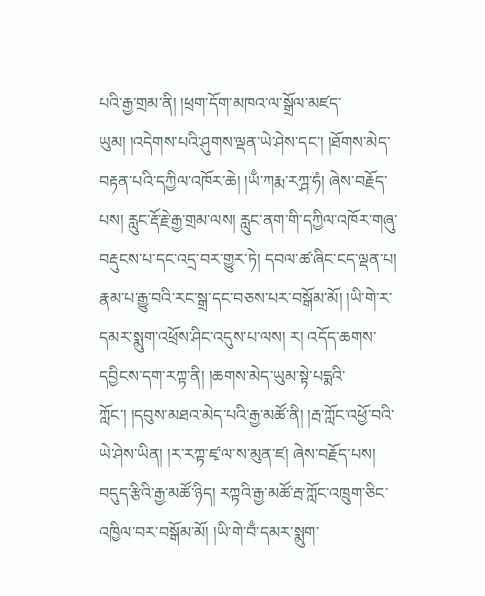པའི་རྒྱ་གྲམ་ནི། །ཕྲག་དོག་མཁའ་ལ་སྒྲོལ་མཛད་ཡུམ། །འདེགས་པའི་ཤུགས་ལྡན་ཡེ་ཤེས་དང་། །ཐོགས་མེད་བརྟན་པའི་དཀྱིལ་འཁོར་ཆེ། །ཡྃ་ཀརྨ་རཀྴ་ཧཾ། ཞེས་བརྗོད་པས། རླུང་རྡོ་རྗེ་རྒྱ་གྲམ་ལས། རླུང་ནག་གི་དཀྱིལ་འཁོར་གཞུ་བརྡུངས་པ་དང་འདྲ་བར་གྱུར་ཏེ། དབལ་ཚ་ཞིང་ངད་ལྡན་པ། རྣམ་པ་རྒྱུ་བའི་རང་སྒྲ་དང་བཅས་པར་བསྒོམ་མོ། །ཡི་གེ་ར་དམར་སྨུག་འཕྲོས་ཤིང་འདུས་པ་ལས། ར། འདོད་ཆགས་དབྱིངས་དག་རཀྟ་ནི། །ཆགས་མེད་ཡུམ་སྟེ་པདྨའི་ཀློང་། །དབུས་མཐའ་མེད་པའི་རྒྱ་མཚོ་ནི། །རྦ་ཀློང་འཕྱོ་བའི་ཡེ་ཤེས་ཡིན། །ར་རཀྟ་ཛྭ་ལ་ས་མུན་ཛ། ཞེས་བརྗོད་པས། བདུད་རྩིའི་རྒྱ་མཚོ་ཉིད། རཀྟའི་རྒྱ་མཚོ་རྦ་ཀློང་འཁྲུག་ཅིང་འཁྱིལ་བར་བསྒོམ་མོ། །ཡི་གེ་བྃ་དམར་སྨུག་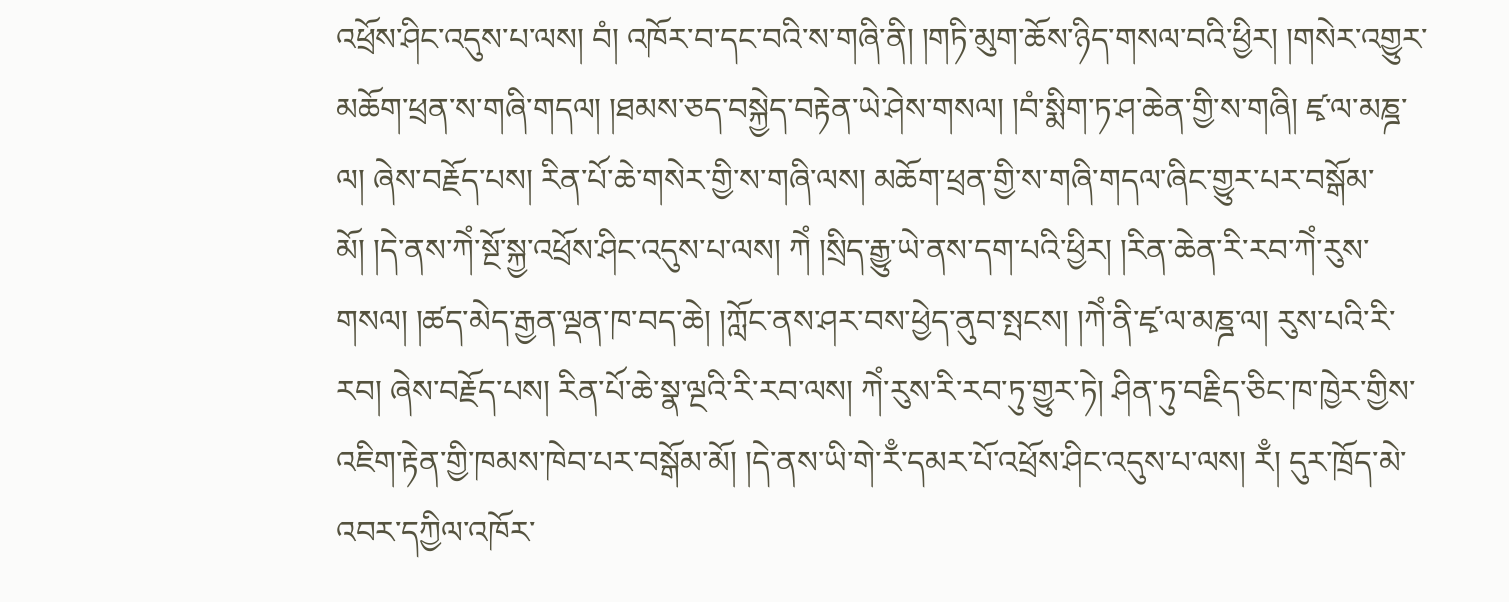འཕྲོས་ཤིང་འདུས་པ་ལས། བཾ། འཁོར་བ་དང་བའི་ས་གཞི་ནི། །གཏི་མུག་ཆོས་ཉིད་གསལ་བའི་ཕྱིར། །གསེར་འགྱུར་མཆོག་ཕྲན་ས་གཞི་གདལ། །ཐམས་ཅད་བསྐྱེད་བརྟེན་ཡེ་ཤེས་གསལ། །བཾ་སྨིག་ཏ་ཤ་ཆེན་གྱི་ས་གཞི། ཛྭ་ལ་མཎྜ་ལ། ཞེས་བརྗོད་པས། རིན་པོ་ཆེ་གསེར་གྱི་ས་གཞི་ལས། མཆོག་ཕྲན་གྱི་ས་གཞི་གདལ་ཞིང་གྱུར་པར་བསྒོམ་མོ། །དེ་ནས་ཀེཾ་སྔོ་སྐྱ་འཕྲོས་ཤིང་འདུས་པ་ལས། ཀེཾ །སྲིད་རྒྱུ་ཡེ་ནས་དག་པའི་ཕྱིར། །རིན་ཆེན་རི་རབ་ཀེཾ་རུས་གསལ། །ཚད་མེད་རྒྱན་ལྡན་ཁ་བད་ཆེ། །ཀློང་ནས་ཤར་བས་ཕྱེད་ནུབ་སྤངས། །ཀེཾ་ནི་ཛྭ་ལ་མཎྜ་ལ། རུས་པའི་རི་རབ། ཞེས་བརྗོད་པས། རིན་པོ་ཆེ་སྣ་ལྔའི་རི་རབ་ལས། ཀེཾ་རུས་རི་རབ་ཏུ་གྱུར་ཏེ། ཤིན་ཏུ་བརྗིད་ཅིང་ཁ་ཁྱེར་གྱིས་འཇིག་རྟེན་གྱི་ཁམས་ཁེབ་པར་བསྒོམ་མོ། །དེ་ནས་ཡི་གེ་རྃ་དམར་པོ་འཕྲོས་ཤིང་འདུས་པ་ལས། རྃ། དུར་ཁྲོད་མེ་འབར་དཀྱིལ་འཁོར་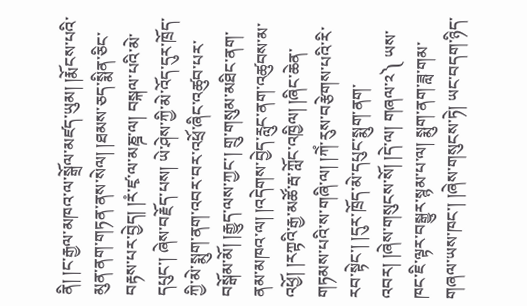ནི། །ང་རྒྱལ་མཁའ་ལ་སྒྲོལ་མཛད་ཡུམ། །རྨོངས་པའི་མུན་ནག་གཏན་ནས་སེལ། །ཐམས་ཅད་སྨིན་ཅིང་བརྟས་པར་བྱེད། །རཾ་ཛྭ་ལ་མཎྜ་ལ། བསྐལ་པའི་མེ་དཔུང་། ཞེས་བརྗོད་པས། ཡེ་ཤེས་ཀྱི་མེ་འོད་དུར་ཁྲོད་ཀྱི་མེ་སྨུག་ནག་འབར་བར་འཕྲོ་ཞིང་འཚུབ་པར་བསྒོམ་མོ། །རྒྱུད་ལས་ཀྱང་། གྲུ་གསུམ་མཐིང་ནག་ནམ་མཁའ་ལ། །འདེགས་བྱེད་རླུང་ནག་འཚུབས་མ་འཕྱོ། །རཀྟའི་རྒྱ་མཚོ་རྦ་ཀློང་འཁྱིལ། །ཞིང་ཆེན་གཏམས་པའི་ས་གཞི་ལ། །ཀེཾ་རུས་བརྩེགས་པའི་རི་རབ་སྟེང་། །དུར་ཁྲོད་མེ་དཔུང་སྨུག་ནག་འབར། །ཞེས་གསུངས་སོ། །དེ་ལ། གཞལ་༢༽ ཡས་ཁང་ཇི་ལྟར་བསྒྱུར་སྙམ་པ་ལ། སྨུག་ནག་ཟླ་གམ་གཞལ་ཡས་ཁང་། །ཞེས་གསུངས་ཏེ། ཡང་བདག་ཉིད་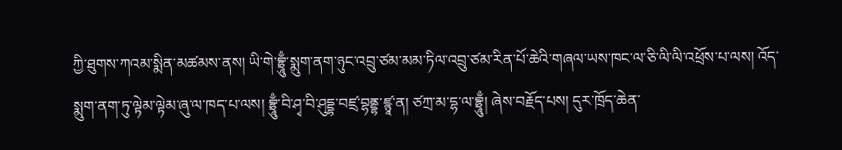ཀྱི་ཐུགས་ཀའམ་སྨིན་མཚམས་ནས། ཡི་གེ་བྷྲཱུྃ་སྨུག་ནག་ཉུང་འབྲུ་ཙམ་མམ་ཏིལ་འབྲུ་ཙམ་རིན་པོ་ཆེའི་གཞལ་ཡས་ཁང་ལ་ཅི་ལི་ལི་འཕྲོས་པ་ལས། འོད་སྨུག་ནག་ཏུ་ལྟེམ་ལྟེམ་ཞུ་ལ་ཁད་པ་ལས། བྷྲཱུྃ་བི་ཤྭ་བི་ཤུདྡྷ་བཛྲ་བྷནྡྷ་ཛྙཱ་ན། ཙཀྲ་མ་དྷ་ལ་བྷྲཱུྃ། ཞེས་བརྗོད་པས། དུར་ཁྲོད་ཆེན་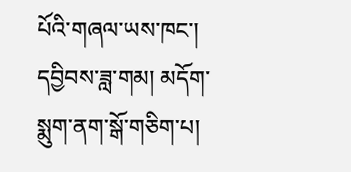པོའི་གཞལ་ཡས་ཁང་། དབྱིབས་ཟླ་གམ། མདོག་སྨུག་ནག་སྒོ་གཅིག་པ།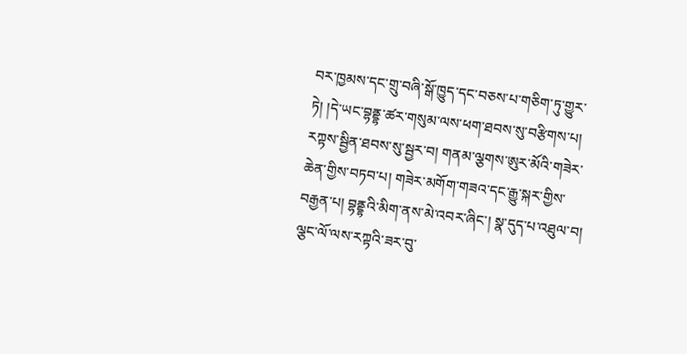བར་ཁྱམས་དང་གྲུ་བཞི་སྒོ་ཁྱུད་དང་བཅས་པ་གཅིག་ཏུ་གྱུར་ཏེ། །དེ་ཡང་བྷནྡྷ་ཚར་གསུམ་ལས་ཕག་ཐབས་སུ་བརྩིགས་པ། རཀྟས་སྦྱིན་ཐབས་སུ་སྦྱར་བ། གནམ་ལྕགས་ཨུར་མོའི་གཟེར་ཆེན་གྱིས་བཏབ་པ། གཟེར་མགོག་གཟའ་དང་རྒྱུ་སྐར་གྱིས་བརྒྱན་པ། བྷནྡྷའི་མིག་ནས་མེ་འབར་ཞིང་། སྣ་དུད་པ་འཐུལ་བ། ལྕང་ལོ་ལས་རཀྟའི་ཟར་བུ་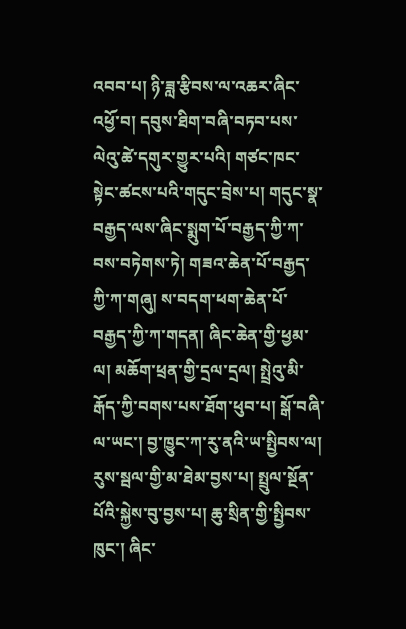འབབ་པ། ཉི་ཟླ་རྩིབས་ལ་འཆར་ཞིང་འཕྱོ་བ། དབུས་ཐིག་བཞི་བཏབ་པས་ལེའུ་ཚེ་དགུར་གྱུར་པའི། གཙང་ཁང་སྟེང་ཚངས་པའི་གདུང་བྲེས་པ། གདུང་སྣ་བརྒྱད་ལས་ཞིང་སྨུག་པོ་བརྒྱད་ཀྱི་ཀ་བས་བཏེགས་ཏེ། གཟའ་ཆེན་པོ་བརྒྱད་ཀྱི་ཀ་གཞུ། ས་བདག་ཕག་ཆེན་པོ་བརྒྱད་ཀྱི་ཀ་གདན། ཞིང་ཆེན་གྱི་ཕྱམ་ལ། མཆོག་ཕྲན་གྱི་དྲལ་དྲལ། སྤྲེའུ་མི་རྒོད་ཀྱི་བགས་པས་ཐོག་ཕུབ་པ། སྒོ་བཞི་ལ་ཡང་། བྱ་ཁྱུང་ཀ་རུ་ནའི་ཡ་སྤྱིབས་ལ། རུས་སྦལ་གྱི་མ་ཐེམ་བྱས་པ། སྤྲུལ་སྔོན་པོའི་སྐྱེས་བུ་བྱས་པ། ཆུ་སྲིན་གྱི་སྤྱིབས་ཁུང་། ཞིང་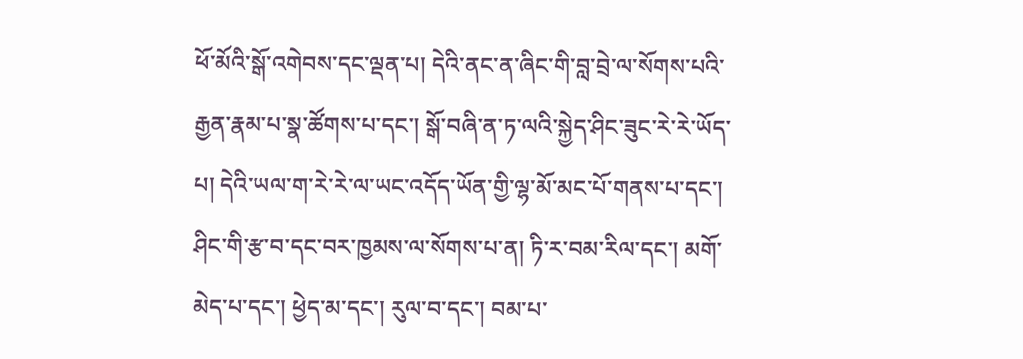ཕོ་མོའི་སྒོ་འགེབས་དང་ལྡན་པ། དེའི་ནང་ན་ཞིང་གི་བླ་བྲེ་ལ་སོགས་པའི་རྒྱན་རྣམ་པ་སྣ་ཚོགས་པ་དང་། སྒོ་བཞི་ན་ཏ་ལའི་སྐྱེད་ཤིང་ཟུང་རེ་རེ་ཡོད་པ། དེའི་ཡལ་ག་རེ་རེ་ལ་ཡང་འདོད་ཡོན་གྱི་ལྷ་མོ་མང་པོ་གནས་པ་དང་། ཤིང་གི་རྩ་བ་དང་བར་ཁྱམས་ལ་སོགས་པ་ན། ཏི་ར་བམ་རིལ་དང་། མགོ་མེད་པ་དང་། ཕྱེད་མ་དང་། རུལ་བ་དང་། བམ་པ་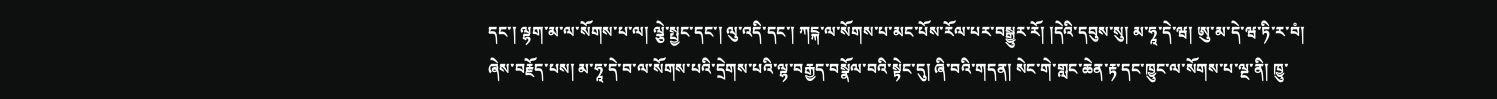དང་། ལྷག་མ་ལ་སོགས་པ་ལ། ལྕེ་སྤྱང་དང་། ལུ་འདི་དང་། ཀངྐ་ལ་སོགས་པ་མང་པོས་རོལ་པར་བསྒྱུར་རོ། །དེའི་དབུས་སུ། མ་ཧཱ་དེ་ཝ། ཨུ་མ་དེ་ཝ་ཏི་ར་བཾ། ཞེས་བརྗོད་པས། མ་ཧཱ་དེ་བ་ལ་སོགས་པའི་དྲེགས་པའི་ལྷ་བརྒྱད་བསྣོལ་བའི་སྟེང་དུ། ཞི་བའི་གདན། སེང་གེ་གླང་ཆེན་རྟ་དང་ཁྱུང་ལ་སོགས་པ་ལྔ་ནི། ཁྱུ་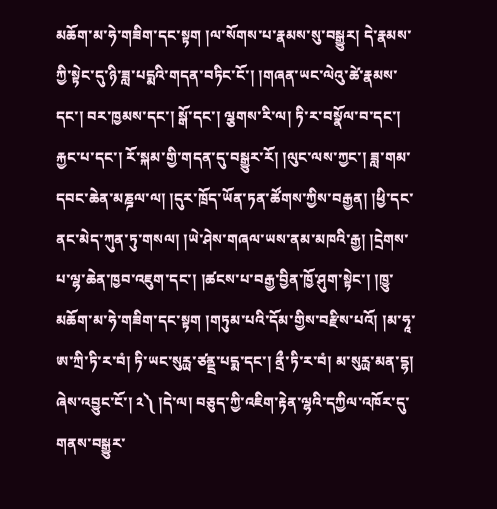མཆོག་མ་ཧེ་གཟིག་དང་སྟག །ལ་སོགས་པ་རྣམས་སུ་བསྒྱུར། དེ་རྣམས་ཀྱི་སྟེང་དུ་ཉི་ཟླ་པདྨའི་གདན་བཏིང་ངོ་། །གཞན་ཡང་ལེའུ་ཚེ་རྣམས་དང་། བར་ཁྱམས་དང་། སྒོ་དང་། ལྕགས་རི་ལ། ཏི་ར་བསྣོལ་བ་དང་། རྐྱང་པ་དང་། རོ་སྐམ་གྱི་གདན་དུ་བསྒྱུར་རོ། །ལུང་ལས་ཀྱང་། ཟླ་གམ་དབང་ཆེན་མཎྜལ་ལ། །དུར་ཁྲོད་ཡོན་ཏན་ཚོགས་ཀྱིས་བརྒྱན། །ཕྱི་དང་ནང་མེད་ཀུན་ཏུ་གསལ། །ཡེ་ཤེས་གཞལ་ཡས་ནམ་མཁའི་རྒྱ། །དྲེགས་པ་ལྷ་ཆེན་ཁྱབ་འཇུག་དང་། །ཚངས་པ་བརྒྱ་བྱིན་ཁྱོ་ཤུག་སྟེང་། །ཁྱུ་མཆོག་མ་ཧེ་གཟིག་དང་སྟག །གཏུམ་པའི་དོམ་གྱིས་བརྫིས་པའོ། །མ་ཧཱ་ཨ་ཀྲི་ཏི་ར་བཾ། ཏི་ཡང་སུརྻ་ཙནྡྲ་པདྨ་དང་། ནྲྀ་ཏི་ར་བཾ། མ་སུརྻ་མན་དྷ། ཞེས་འབྱུང་ངོ་། ༢༽ །དེ་ལ། བཅུད་ཀྱི་འཇིག་རྟེན་ལྷའི་དཀྱིལ་འཁོར་དུ་གནས་བསྒྱུར་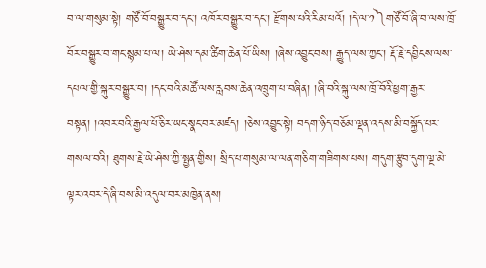བ་ལ་གསུམ་སྟེ། གཙོ་བོ་བསྒྱུར་བ་དང་། འཁོར་བསྒྱུར་བ་དང་། རྫོགས་པའི་རིམ་པའོ། །དེ་ལ་༡༽གཙོ་བོ་ཞི་བ་ལས་ཁྲོ་བོར་བསྒྱུར་བ་གང་སྙམ་པ་ལ། ཡེ་ཤེས་དམ་ཚིག་ཆེན་པོ་ཡིས། །ཞེས་འབྱུང་བས། རྒྱུད་ལས་ཀྱང་། རྡོ་རྗེ་དབྱིངས་ལས་དཔལ་གྱི་སྐུར་བསྒྱུར་བ། །དང་བའི་མཚོ་ལས་རླབས་ཆེན་འཁྲུག་པ་བཞིན། །ཞི་བའི་སྐུ་ལས་ཁྲོ་བོའི་ཕྱག་རྒྱར་བསྟན། །འབར་བའི་རྒྱལ་པོ་ཅིར་ཡང་སྣང་བར་མཛད། །ཅེས་འབྱུང་སྟེ། བདག་ཉིད་བཅོམ་ལྡན་འདས་མི་བསྐྱོད་པར་གསལ་བའི། ཐུགས་རྗེ་ཡེ་ཤེས་ཀྱི་སྤྱན་གྱིས། སྲིད་པ་གསུམ་ལ་ལན་གཅིག་གཟིགས་པས། གདུག་རྩུབ་དུག་ལྔ་མེ་ལྟར་འབར་དེ་ཞི་བས་མི་འདུལ་བར་མཁྱེན་ནས།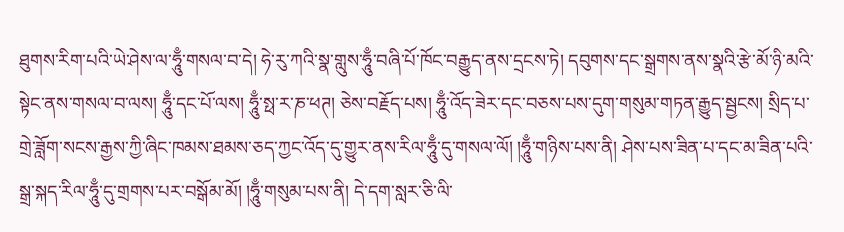ཐུགས་རིག་པའི་ཡེ་ཤེས་ལ་ཧཱུྃ་གསལ་བ་དེ། ཧེ་རུ་ཀའི་སྣ་གླུས་ཧཱུྃ་བཞི་པོ་ཁོང་བརྒྱུད་ནས་དྲངས་ཏེ། དབུགས་དང་སྒྲགས་ནས་སྣའི་རྩེ་མོ་ཉི་མའི་སྟེང་ནས་གསལ་བ་ལས། ཧཱུྃ་དང་པོ་ལས། ཧཱུྃ་སྥ་ར་ཎ་ཕཊ། ཅེས་བརྗོད་པས། ཧཱུྃ་འོད་ཟེར་དང་བཅས་པས་དུག་གསུམ་གཏན་རྒྱུད་སྦྱངས། སྲིད་པ་གྲེ་ཟློག་སངས་རྒྱས་ཀྱི་ཞིང་ཁམས་ཐམས་ཅད་ཀྱང་འོད་དུ་གྱུར་ནས་རིལ་ཧཱུྃ་དུ་གསལ་ལོ། །ཧཱུྃ་གཉིས་པས་ནི། ཤེས་པས་ཟིན་པ་དང་མ་ཟིན་པའི་སྒྲ་སྐད་རིལ་ཧཱུྃ་དུ་གྲགས་པར་བསྒོམ་མོ། །ཧཱུྃ་གསུམ་པས་ནི། དེ་དག་སླར་ཅི་ལི་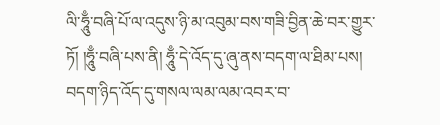ལི་ཧཱུྃ་བཞི་པོ་ལ་འདུས་ཉི་མ་འབུམ་བས་གཟི་བྱིན་ཆེ་བར་གྱུར་ཏོ། །ཧཱུྃ་བཞི་པས་ནི། ཧཱུྃ་དེ་འོད་དུ་ཞུ་ནས་བདག་ལ་ཐིམ་པས། བདག་ཉིད་འོད་དུ་གསལ་ལམ་ལམ་འབར་བ་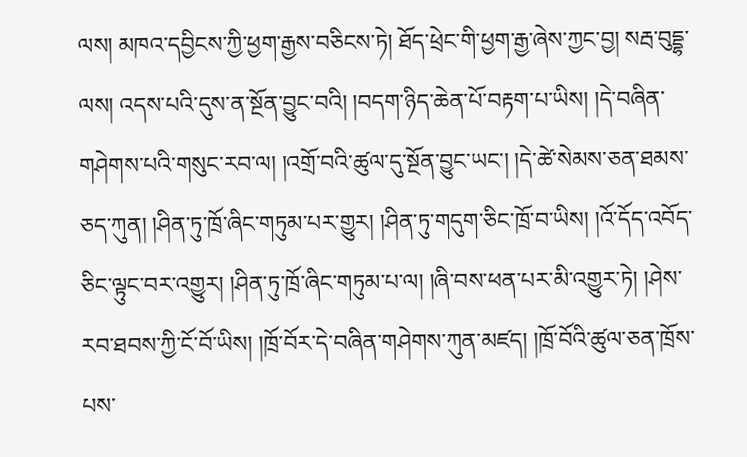ལས། མཁའ་དབྱིངས་ཀྱི་ཕྱག་རྒྱས་བཅིངས་ཏེ། ཐོད་ཕྲེང་གི་ཕྱག་རྒྱ་ཞེས་ཀྱང་བྱ། སརྦ་བུདྡྷ་ལས། འདས་པའི་དུས་ན་སྔོན་བྱུང་བའི། །བདག་ཉིད་ཆེན་པོ་བརྟག་པ་ཡིས། །དེ་བཞིན་གཤེགས་པའི་གསུང་རབ་ལ། །འགྲོ་བའི་ཚུལ་དུ་སྔོན་བྱུང་ཡང་། །དེ་ཚེ་སེམས་ཅན་ཐམས་ཅད་ཀུན། །ཤིན་ཏུ་ཁྲོ་ཞིང་གཏུམ་པར་གྱུར། །ཤིན་ཏུ་གདུག་ཅིང་ཁྲོ་བ་ཡིས། །འོ་དོད་འབོད་ཅིང་ལྟུང་བར་འགྱུར། །ཤིན་ཏུ་ཁྲོ་ཞིང་གཏུམ་པ་ལ། །ཞི་བས་ཕན་པར་མི་འགྱུར་ཏེ། །ཤེས་རབ་ཐབས་ཀྱི་ངོ་བོ་ཡིས། །ཁྲོ་བོར་དེ་བཞིན་གཤེགས་ཀུན་མཛད། །ཁྲོ་བོའི་ཚུལ་ཅན་ཁྲོས་པས་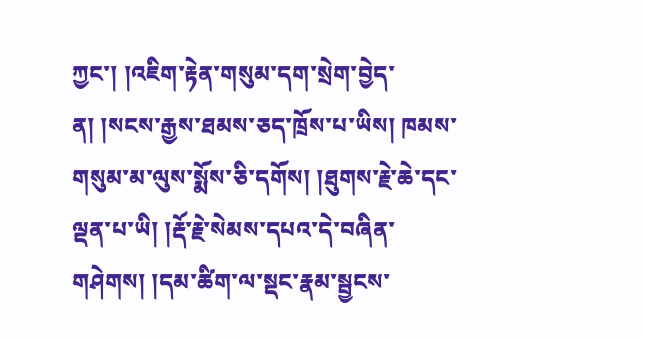ཀྱང་། །འཇིག་རྟེན་གསུམ་དག་སྲེག་བྱེད་ན། །སངས་རྒྱས་ཐམས་ཅད་ཁྲོས་པ་ཡིས། ཁམས་གསུམ་མ་ལུས་སྨོས་ཅི་དགོས། །ཐུགས་རྗེ་ཆེ་དང་ལྡན་པ་ཡི། །རྡོ་རྗེ་སེམས་དཔའ་དེ་བཞིན་གཤེགས། །དམ་ཚིག་ལ་སྡང་རྣམ་སྦྱངས་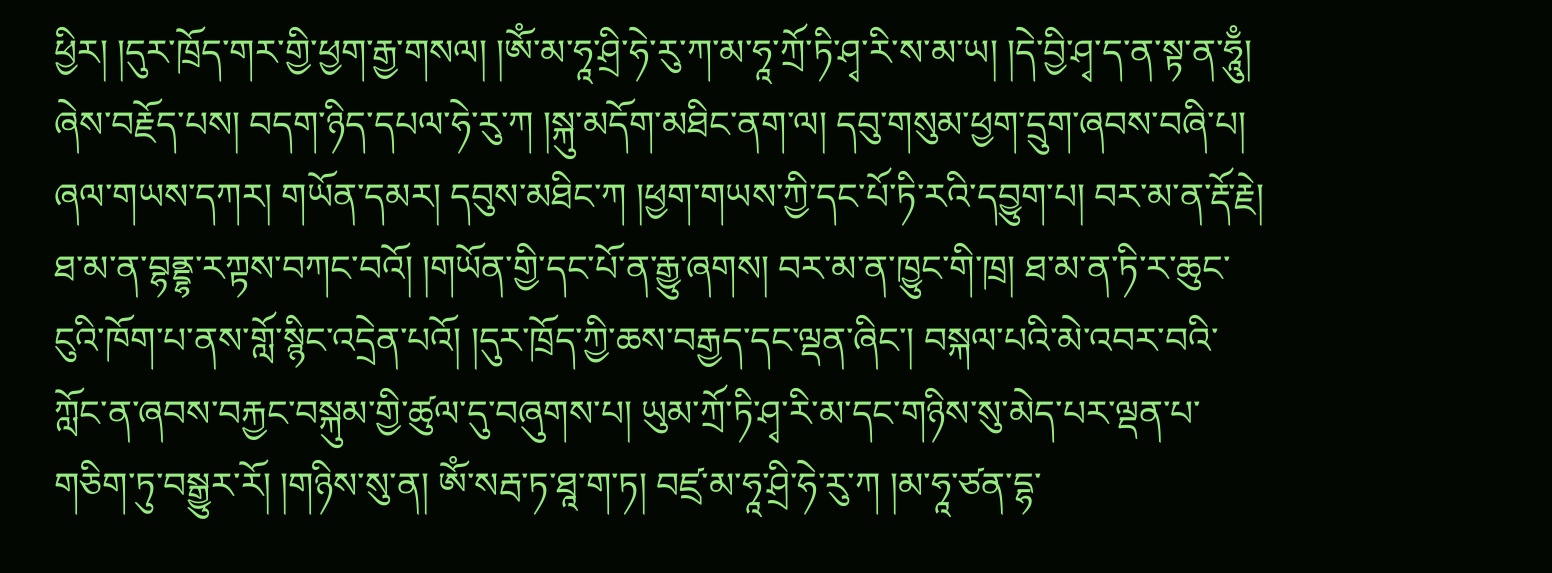ཕྱིར། །དུར་ཁྲོད་གར་གྱི་ཕྱག་རྒྱ་གསལ། །ༀ་མ་ཧཱ་ཤྲི་ཧེ་རུ་ཀ་མ་ཧཱ་ཀྲོ་ཏི་ཤྭ་རི་ས་མ་ཡ། །དེ་བྱི་ཤྭ་ད་ན་སྟ་ན་ཧཱུྃ། ཞེས་བརྗོད་པས། བདག་ཉིད་དཔལ་ཧེ་རུ་ཀ །སྐུ་མདོག་མཐིང་ནག་ལ། དབུ་གསུམ་ཕྱག་དྲུག་ཞབས་བཞི་པ། ཞལ་གཡས་དཀར། གཡོན་དམར། དབུས་མཐིང་ཀ །ཕྱག་གཡས་ཀྱི་དང་པོ་ཏི་རའི་དབྱུག་པ། བར་མ་ན་རྡོ་རྗེ། ཐ་མ་ན་བྷནྡྷ་རཀྟས་བཀང་བའོ། །གཡོན་གྱི་དང་པོ་ན་རྒྱུ་ཞགས། བར་མ་ན་ཁྱུང་གི་ཁྲ། ཐ་མ་ན་ཏི་ར་ཆུང་ངུའི་ཁོག་པ་ནས་གློ་སྙིང་འདྲེན་པའོ། །དུར་ཁྲོད་ཀྱི་ཆས་བརྒྱད་དང་ལྡན་ཞིང་། བསྐལ་པའི་མེ་འབར་བའི་ཀློང་ན་ཞབས་བརྐྱང་བསྐུམ་གྱི་ཚུལ་དུ་བཞུགས་པ། ཡུམ་ཀྲོ་ཏི་ཤྭ་རི་མ་དང་གཉིས་སུ་མེད་པར་ལྡན་པ་གཅིག་ཏུ་བསྒྱུར་རོ། །གཉིས་སུ་ན། ༀ་སརྦ་ཏ་ཐཱ་ག་ཏ། བཛྲ་མ་ཧཱ་ཤྲི་ཧེ་རུ་ཀ །མ་ཧཱ་ཙན་དྷ་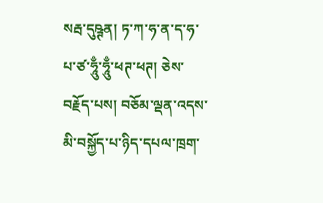སརྦ་དུཥྚན། ཏ་ཀ་ཧ་ན་ད་ཧ་པ་ཙ་ཧཱུྃ་ཧཱུྃ་ཕཊ་ཕཊ། ཅེས་བརྗོད་པས། བཅོམ་ལྡན་འདས་མི་བསྐྱོད་པ་ཉིད་དཔལ་ཁྲག་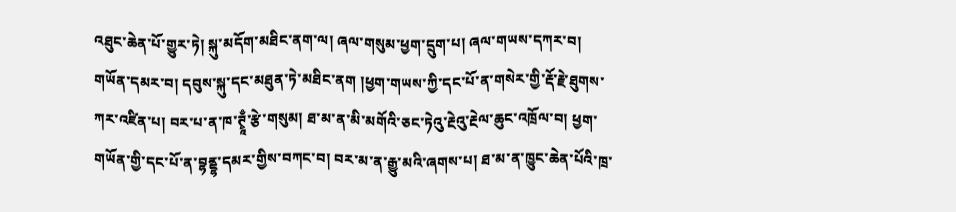འཐུང་ཆེན་པོ་གྱུར་ཏེ། སྐུ་མདོག་མཐིང་ནག་ལ། ཞལ་གསུམ་ཕྱག་དྲུག་པ། ཞལ་གཡས་དཀར་བ། གཡོན་དམར་བ། དབུས་སྐུ་དང་མཐུན་ཏེ་མཐིང་ནག །ཕྱག་གཡས་ཀྱི་དང་པོ་ན་གསེར་གྱི་རྡོ་རྗེ་ཐུགས་ཀར་འཛིན་པ། བར་པ་ན་ཁ་ཊྭཱྃ་རྩེ་གསུམ། ཐ་མ་ན་མི་མགོའི་ཅང་ཏེའུ་རྔེའུ་རྔེལ་ཆུང་འཁྲོལ་བ། ཕྱག་གཡོན་གྱི་དང་པོ་ན་བྷནྡྷ་དམར་གྱིས་བཀང་བ། བར་མ་ན་རྒྱུ་མའི་ཞགས་པ། ཐ་མ་ན་ཁྱུང་ཆེན་པོའི་ཁྲ་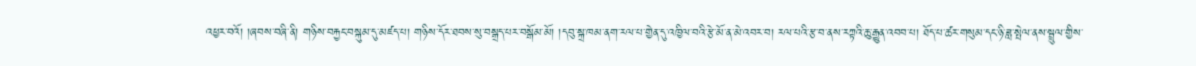འཕྱར་བའོ། །ཞབས་བཞི་ནི། གཉིས་བརྐྱང་བསྐུམ་དུ་མཛད་པ། གཉིས་དོར་ཐབས་སུ་བསྒྲད་པར་བསྒོམ་མོ། །དབུ་སྐྲ་ཁམ་ནག་རལ་པ་གྱེན་དུ་འཁྱིལ་བའི་རྩེ་མོ་ན་མེ་འབར་བ། རལ་པའི་རྩ་བ་ནས་རཀྟའི་ཆུ་རྒྱུན་འབབ་པ། ཐོད་པ་ཚར་གསུམ་དང་ཉི་ཟླ་སྤེལ་ནས་སྦྲུལ་གྱིས་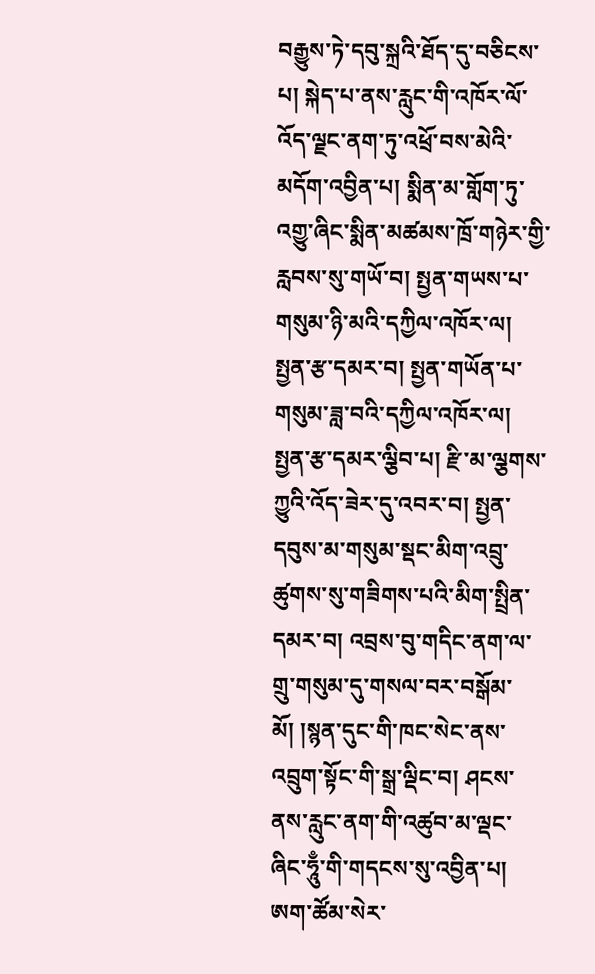བརྒྱུས་ཏེ་དབུ་སྐྲའི་ཐོད་དུ་བཅིངས་པ། སྐེད་པ་ནས་རླུང་གི་འཁོར་ལོ་འོད་ལྗང་ནག་ཏུ་འཕྲོ་བས་མེའི་མདོག་འབྱིན་པ། སྨིན་མ་གློག་ཏུ་འགྱུ་ཞིང་སྨིན་མཚམས་ཁྲོ་གཉེར་གྱི་རླབས་སུ་གཡོ་བ། སྤྱན་གཡས་པ་གསུམ་ཉི་མའི་དཀྱིལ་འཁོར་ལ། སྤྱན་རྩ་དམར་བ། སྤྱན་གཡོན་པ་གསུམ་ཟླ་བའི་དཀྱིལ་འཁོར་ལ། སྤྱན་རྩ་དམར་ལྕིབ་པ། རྫི་མ་ལྕགས་ཀྱུའི་འོད་ཟེར་དུ་འབར་བ། སྤྱན་དབུས་མ་གསུམ་སྡང་མིག་འབྲུ་ཚུགས་སུ་གཟིགས་པའི་མིག་སྤྲིན་དམར་བ། འབྲས་བུ་གདིང་ནག་ལ་གྲུ་གསུམ་དུ་གསལ་བར་བསྒོམ་མོ། །སྙན་དུང་གི་ཁང་སེང་ནས་འབྲུག་སྟོང་གི་སྒྲ་ལྡིང་བ། ཤངས་ནས་རླུང་ནག་གི་འཚུབ་མ་ལྡང་ཞིང་ཧཱུྃ་གི་གདངས་སུ་འབྱིན་པ། ཨག་ཚོམ་སེར་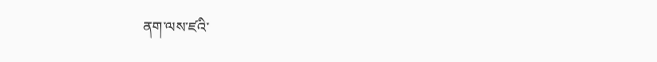ནག་ལས་ཛའི་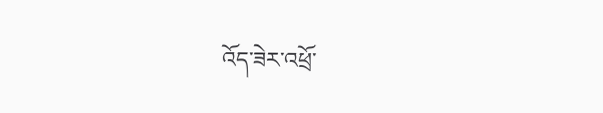འོད་ཟེར་འཕྲོ་